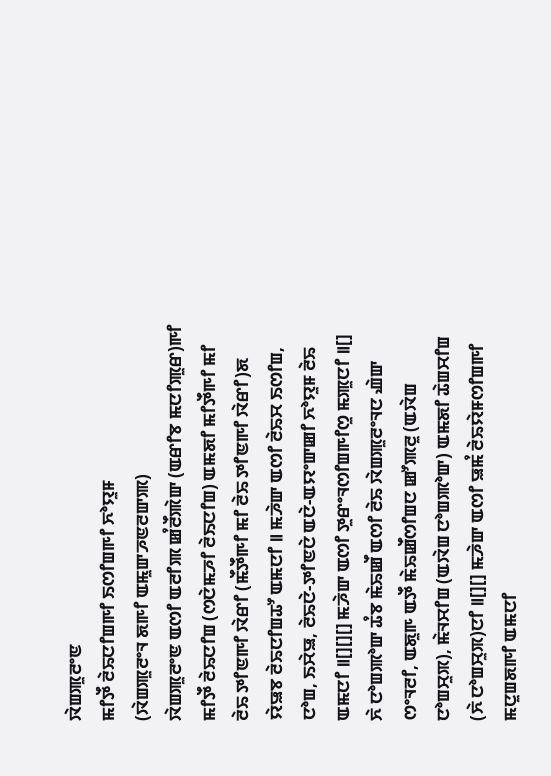ꯋꯥꯡꯄꯨꯂꯦꯟ
ꯃꯤꯇꯩ ꯂꯥꯢꯅꯤꯡꯒꯤ ꯏꯁꯤꯡꯒꯤ ꯈꯣꯌꯨꯝ
(ꯋꯥꯡꯄꯨꯂꯦꯜ ꯗꯒꯤ ꯑꯃꯨꯛꯍꯟꯂꯛꯄ)
ꯋꯥꯡꯄꯨꯂꯦꯟ ꯑꯁꯤ ꯑꯂꯤꯄ ꯀꯪꯂꯩꯄꯥꯛ (ꯑꯔꯤꯕ ꯃꯅꯤꯄꯨꯔ)ꯒꯤ ꯃꯤꯇꯩ ꯂꯥꯢꯅꯤꯡ (ꯁꯅꯥꯃꯍꯤ ꯂꯥꯏꯅꯤꯡ) ꯑꯃꯗꯤ ꯃꯤꯇꯩꯒꯤ ꯃꯤ ꯂꯥꯢ ꯇꯤꯟꯒꯤ ꯋꯥꯔꯤ (ꯃꯩꯇꯩꯒꯤ ꯃꯤ ꯂꯥꯢ ꯇꯤꯟꯒꯤ ꯋꯥꯔꯤ)ꯗ ꯌꯥꯎꯕ ꯂꯥꯢꯅꯤꯡꯊꯧ ꯑꯃꯅꯤ ꯫ ꯃꯍꯥꯛ ꯑꯁꯤ ꯂꯥꯢꯆ ꯏꯁꯤꯡ, ꯅꯣꯡ, ꯏꯆꯥꯎ, ꯂꯥꯢꯅꯥ-ꯇꯤꯟꯅꯥ ꯑꯅꯥ-ꯑꯌꯦꯛꯀꯤ ꯈꯣꯌꯨꯝ ꯂꯥꯢ ꯑꯃꯅꯤ ꯫[][][] ꯃꯍꯥꯛ ꯑꯁꯤ ꯇꯨꯔꯦꯜꯁꯤꯡꯒꯤꯁꯨ ꯃꯄꯨꯅꯤ ꯫[] ꯈꯥ ꯅꯣꯡꯄꯣꯛ ꯊꯪꯕ ꯃꯥꯢꯀꯩ ꯑꯁꯤ ꯂꯥꯢ ꯋꯥꯡꯄꯨꯂꯦꯜꯅ ꯉꯥꯛ ꯁꯦꯜꯂꯤ, ꯑꯗꯨꯒ ꯑꯇꯩ ꯃꯥꯢꯀꯩꯁꯤꯡꯅ ꯀꯧꯄꯂꯨ (ꯑꯋꯥꯡ ꯅꯣꯡꯆꯨꯞ), ꯃꯥꯜꯆꯤꯡ (ꯑꯋꯥꯡ ꯅꯣꯡꯄꯣꯛ) ꯑꯃꯗꯤ ꯊꯥꯡꯆꯤꯡ (ꯈꯥ ꯅꯣꯡꯆꯨꯞ)ꯅꯤ ꯫[][] ꯃꯍꯥꯛ ꯑꯁꯤ ꯎꯃꯪ ꯂꯥꯢꯌꯥꯝꯁꯤꯡꯒꯤ ꯃꯅꯨꯡꯗꯒꯤ ꯑꯃꯅꯤ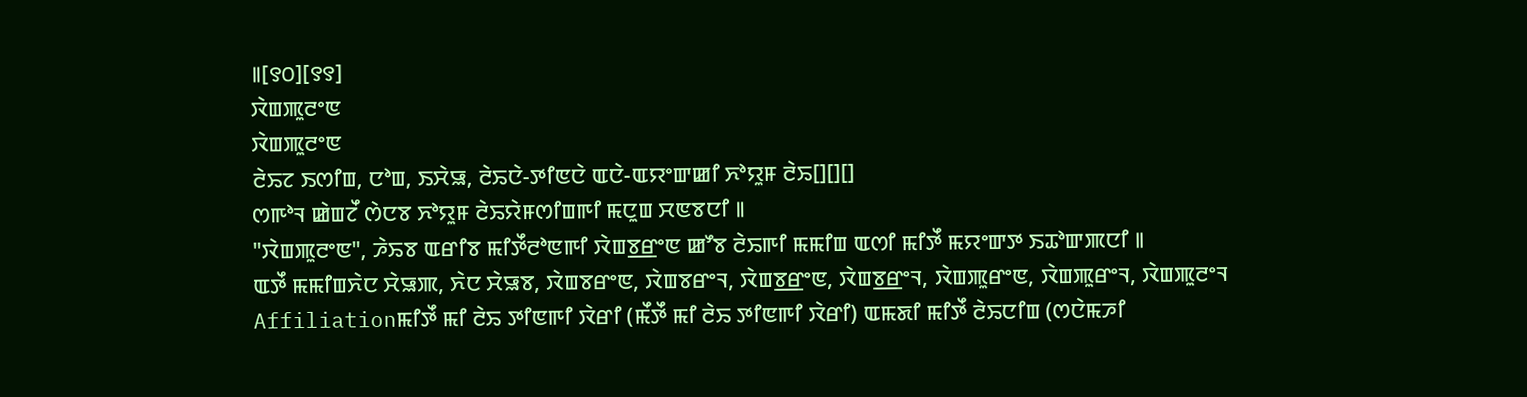꯫[꯱꯰][꯱꯱]
ꯋꯥꯡꯄꯨꯂꯦꯟ
ꯋꯥꯡꯄꯨꯂꯦꯟ
ꯂꯥꯢꯖ ꯏꯁꯤꯡ, ꯅꯣꯡ, ꯏꯆꯥꯎ, ꯂꯥꯢꯅꯥ-ꯇꯤꯟꯅꯥ ꯑꯅꯥ-ꯑꯌꯦꯛꯀꯤ ꯈꯣꯌꯨꯝ ꯂꯥꯢ[][][]
ꯁꯒꯣꯜ ꯀꯥꯡꯖꯩ ꯁꯥꯅꯕ ꯈꯣꯌꯨꯝ ꯂꯥꯢꯌꯥꯝꯁꯤꯡꯒꯤ ꯃꯅꯨꯡ ꯆꯟꯕꯅꯤ ꯫
"ꯋꯥꯡꯄꯨꯂꯦꯟ", ꯍꯥꯢꯕ ꯑꯔꯤꯕ ꯃꯤꯇꯩꯂꯣꯟꯒꯤ ꯋꯥꯡꯕ꯭ꯔꯦꯟ ꯀꯧꯕ ꯂꯥꯢꯒꯤ ꯃꯃꯤꯡ ꯑꯁꯤ ꯃꯤꯇꯩ ꯃꯌꯦꯛꯇ ꯏꯊꯣꯛꯄꯅꯤ ꯫
ꯑꯇꯩ ꯃꯃꯤꯡꯈꯥꯅ ꯆꯥꯎꯄ, ꯈꯥꯅ ꯆꯥꯎꯕ, ꯋꯥꯡꯕꯔꯦꯟ, ꯋꯥꯡꯕꯔꯦꯜ, ꯋꯥꯡꯕ꯭ꯔꯦꯟ, ꯋꯥꯡꯕ꯭ꯔꯦꯜ, ꯋꯥꯡꯄꯨꯔꯦꯟ, ꯋꯥꯡꯄꯨꯔꯦꯜ, ꯋꯥꯡꯄꯨꯂꯦꯜ
Affiliationꯃꯤꯇꯩ ꯃꯤ ꯂꯥꯢ ꯇꯤꯟꯒꯤ ꯋꯥꯔꯤ (ꯃꯩꯇꯩ ꯃꯤ ꯂꯥꯢ ꯇꯤꯟꯒꯤ ꯋꯥꯔꯤ) ꯑꯃꯗꯤ ꯃꯤꯇꯩ ꯂꯥꯢꯅꯤꯡ (ꯁꯅꯥꯃꯍꯤ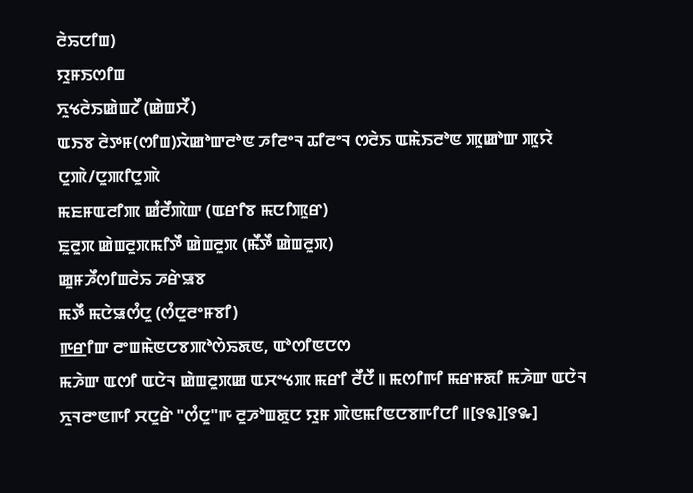ꯂꯥꯢꯅꯤꯡ)
ꯌꯨꯝꯏꯁꯤꯡ
ꯈꯨꯠꯂꯥꯏꯀꯥꯡꯖꯩ (ꯀꯥꯡꯆꯩ)
ꯑꯏꯕ ꯂꯥꯇꯝ(ꯁꯤꯡ)ꯋꯥꯀꯣꯛꯂꯣꯟ ꯍꯤꯂꯦꯜ ꯊꯤꯂꯦꯜ ꯁꯂꯥꯏ ꯑꯃꯥꯏꯂꯣꯟ ꯄꯨꯀꯣꯛ ꯄꯨꯌꯥ
ꯅꯨꯄꯥ/ꯅꯨꯄꯤꯅꯨꯄꯥ
ꯃꯐꯝꯑꯂꯤꯄ ꯀꯪꯂꯩꯄꯥꯛ (ꯑꯔꯤꯕ ꯃꯅꯤꯄꯨꯔ)
ꯐꯨꯂꯨꯞ ꯀꯥꯡꯂꯨꯞꯃꯤꯇꯩ ꯀꯥꯡꯂꯨꯞ (ꯃꯩꯇꯩ ꯀꯥꯡꯂꯨꯞ)
ꯀꯨꯝꯍꯩꯁꯤꯡꯂꯥꯢ ꯍꯔꯥꯎꯕ
ꯃꯇꯩ ꯃꯅꯥꯎꯁꯪꯅꯨ (ꯁꯪꯅꯨꯂꯦꯝꯕꯤ)
ꯒ꯭ꯔꯤꯛ ꯂꯦꯡꯃꯥꯟꯅꯕꯄꯣꯁꯥꯢꯗꯟ, ꯑꯣꯁꯤꯟꯅꯁ
ꯃꯍꯥꯛ ꯑꯁꯤ ꯑꯅꯥꯜ ꯀꯥꯡꯂꯨꯞꯀ ꯑꯆꯦꯠꯄ ꯃꯔꯤ ꯂꯩꯅꯩ ꯫ ꯃꯁꯤꯒꯤ ꯃꯔꯝꯗꯤ ꯃꯍꯥꯛ ꯑꯅꯥꯜ ꯈꯨꯜꯂꯦꯟꯒꯤ ꯆꯅꯨꯔꯥ "ꯁꯪꯅꯨ"ꯒ ꯂꯨꯍꯣꯡꯗꯨꯅ ꯌꯨꯝ ꯄꯥꯟꯃꯤꯟꯅꯕꯒꯤꯅꯤ ꯫[꯱꯲][꯱꯳]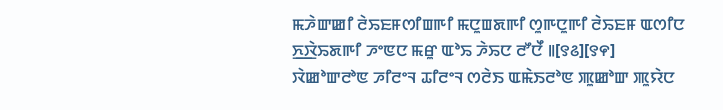ꯃꯍꯥꯛꯀꯤ ꯂꯥꯢꯐꯝꯁꯤꯡꯒꯤ ꯃꯅꯨꯡꯗꯒꯤ ꯁꯨꯒꯅꯨꯒꯤ ꯂꯥꯢꯐꯝ ꯑꯁꯤꯅ ꯈ꯭ꯋꯥꯢꯗꯒꯤ ꯍꯦꯟꯅ ꯃꯔꯨ ꯑꯣꯢ ꯍꯥꯢꯅ ꯂꯧꯅꯩ ꯫[꯱꯴][꯱꯵]
ꯋꯥꯀꯣꯛꯂꯣꯟ ꯍꯤꯂꯦꯜ ꯊꯤꯂꯦꯜ ꯁꯂꯥꯏ ꯑꯃꯥꯏꯂꯣꯟ ꯄꯨꯀꯣꯛ ꯄꯨꯌꯥꯅ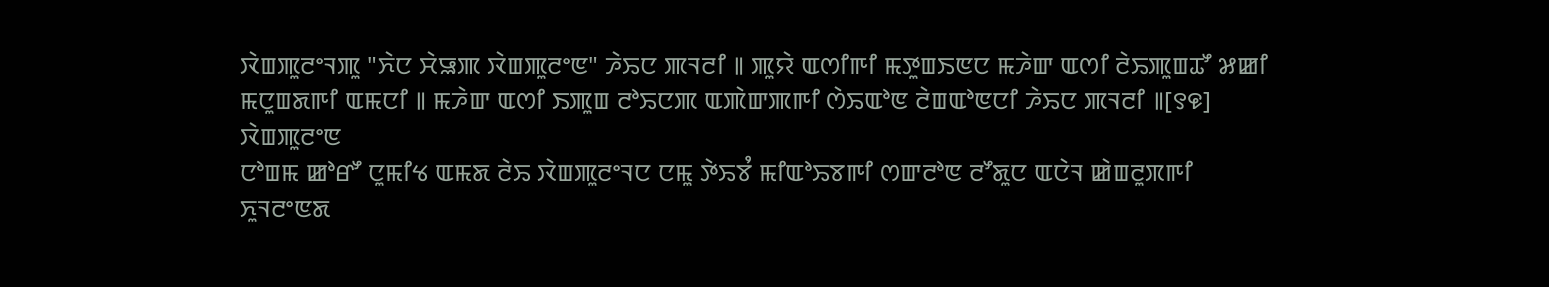ꯋꯥꯡꯄꯨꯂꯦꯜꯄꯨ "ꯈꯥꯅ ꯆꯥꯎꯄ ꯋꯥꯡꯄꯨꯂꯦꯟ" ꯍꯥꯢꯅ ꯄꯜꯂꯤ ꯫ ꯄꯨꯌꯥ ꯑꯁꯤꯒꯤ ꯃꯇꯨꯡꯏꯟꯅ ꯃꯍꯥꯛ ꯑꯁꯤ ꯂꯥꯢꯄꯨꯡꯊꯧ ꯷ꯀꯤ ꯃꯅꯨꯡꯗꯒꯤ ꯑꯃꯅꯤ ꯫ ꯃꯍꯥꯛ ꯑꯁꯤ ꯏꯄꯨꯡ ꯂꯣꯢꯅꯄ ꯑꯄꯥꯛꯄꯒꯤ ꯁꯥꯢꯑꯣꯟ ꯂꯥꯡꯑꯣꯟꯅꯤ ꯍꯥꯢꯅ ꯄꯜꯂꯤ ꯫[꯱꯶]
ꯋꯥꯡꯄꯨꯂꯦꯟ
ꯅꯣꯡꯃ ꯀꯣꯔꯧ ꯅꯨꯃꯤꯠ ꯑꯃꯗ ꯂꯥꯢ ꯋꯥꯡꯄꯨꯂꯦꯜꯅ ꯅꯃꯨ ꯇꯥꯢꯕꯪ ꯃꯤꯑꯣꯢꯕꯒꯤ ꯁꯛꯂꯣꯟ ꯂꯧꯗꯨꯅ ꯑꯅꯥꯜ ꯀꯥꯡꯂꯨꯞꯒꯤ ꯈꯨꯜꯂꯦꯟꯗ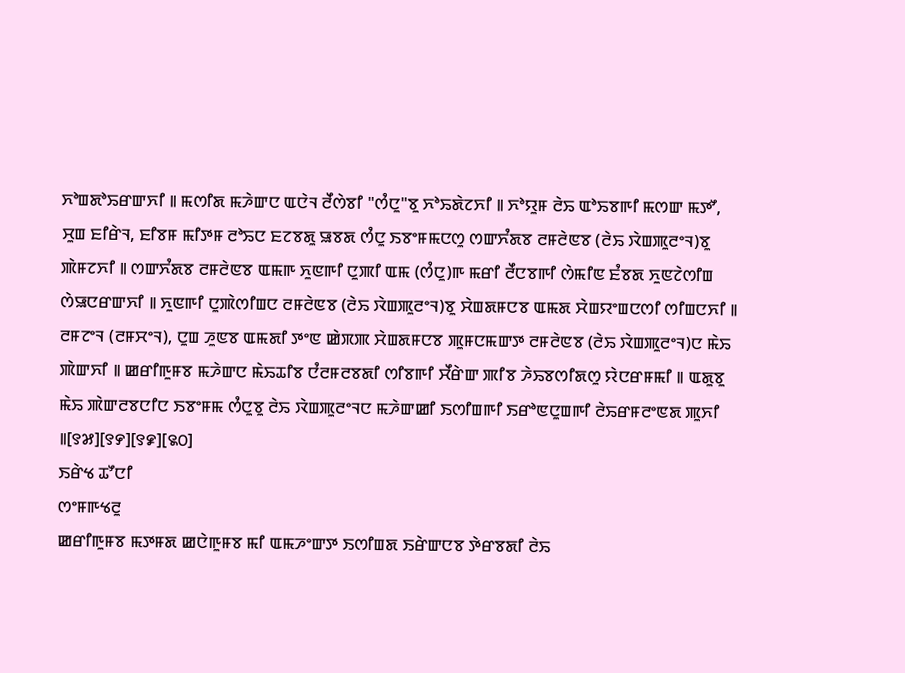ꯈꯣꯡꯗꯣꯢꯔꯛꯈꯤ ꯫ ꯃꯁꯤꯗ ꯃꯍꯥꯛꯅ ꯑꯅꯥꯜ ꯂꯩꯁꯥꯕꯤ "ꯁꯪꯅꯨ"ꯕꯨ ꯈꯣꯢꯗꯥꯖꯈꯤ ꯫ ꯈꯣꯌꯨꯝ ꯂꯥꯢ ꯑꯣꯢꯕꯒꯤ ꯃꯁꯛ ꯃꯇꯧ, ꯆꯨꯡ ꯐꯤꯔꯥꯜ, ꯐꯤꯕꯝ ꯃꯤꯇꯝ ꯂꯣꯢꯅ ꯐꯖꯕꯗꯨ ꯎꯕꯗ ꯁꯪꯅꯨ ꯏꯕꯦꯝꯃꯅꯁꯨ ꯁꯛꯈꯪꯗꯕ ꯂꯝꯂꯥꯟꯕ (ꯂꯥꯢ ꯋꯥꯡꯄꯨꯂꯦꯜ)ꯕꯨ ꯄꯥꯝꯖꯈꯤ ꯫ ꯁꯛꯈꯪꯗꯕ ꯂꯝꯂꯥꯟꯕ ꯑꯃꯒ ꯈꯨꯟꯒꯤ ꯅꯨꯄꯤ ꯑꯃ (ꯁꯪꯅꯨ)ꯒ ꯃꯔꯤ ꯂꯩꯅꯕꯒꯤ ꯁꯥꯃꯤꯟ ꯐꯪꯕꯗ ꯈꯨꯟꯖꯥꯁꯤꯡ ꯁꯥꯎꯅꯔꯛꯈꯤ ꯫ ꯈꯨꯟꯒꯤ ꯅꯨꯄꯥꯁꯤꯡꯅ ꯂꯝꯂꯥꯟꯕ (ꯂꯥꯢ ꯋꯥꯡꯄꯨꯂꯦꯜ)ꯕꯨ ꯆꯥꯡꯗꯝꯅꯕ ꯑꯃꯗ ꯆꯥꯡꯌꯦꯡꯅꯁꯤ ꯁꯤꯡꯅꯈꯤ ꯫ ꯂꯝꯖꯦꯜ (ꯂꯝꯆꯦꯜ), ꯅꯨꯡ ꯍꯨꯟꯕ ꯑꯃꯗꯤ ꯇꯦꯟ ꯀꯥꯞꯄ ꯆꯥꯡꯗꯝꯅꯕ ꯄꯨꯝꯅꯃꯛꯇ ꯂꯝꯂꯥꯟꯕ (ꯂꯥꯢ ꯋꯥꯡꯄꯨꯂꯦꯜ)ꯅ ꯃꯥꯢ ꯄꯥꯛꯈꯤ ꯫ ꯀꯔꯤꯒꯨꯝꯕ ꯃꯍꯥꯛꯅ ꯃꯥꯢꯊꯤꯕ ꯅꯪꯂꯝꯂꯕꯗꯤ ꯁꯤꯕꯒꯤ ꯆꯩꯔꯥꯛ ꯄꯤꯕ ꯍꯥꯢꯕꯁꯤꯗꯁꯨ ꯌꯥꯅꯔꯝꯃꯤ ꯫ ꯑꯗꯨꯕꯨ ꯃꯥꯢ ꯄꯥꯛꯂꯕꯅꯤꯅ ꯏꯕꯦꯝꯃ ꯁꯪꯅꯨꯕꯨ ꯂꯥꯢ ꯋꯥꯡꯄꯨꯂꯦꯜꯅ ꯃꯍꯥꯛꯀꯤ ꯏꯁꯤꯡꯒꯤ ꯏꯔꯣꯟꯅꯨꯡꯒꯤ ꯂꯥꯢꯔꯝꯂꯦꯟꯗ ꯄꯨꯈꯤ ꯫[꯱꯷][꯱꯸][꯱꯹][꯲꯰]
ꯏꯔꯥꯠ ꯊꯧꯅꯤ
ꯁꯦꯝꯒꯠꯂꯨ
ꯀꯔꯤꯒꯨꯝꯕ ꯃꯇꯝꯗ ꯀꯅꯥꯒꯨꯝꯕ ꯃꯤ ꯑꯃꯍꯦꯛꯇ ꯏꯁꯤꯡꯗ ꯏꯔꯥꯛꯅꯕ ꯇꯥꯔꯕꯗꯤ ꯂꯥꯢ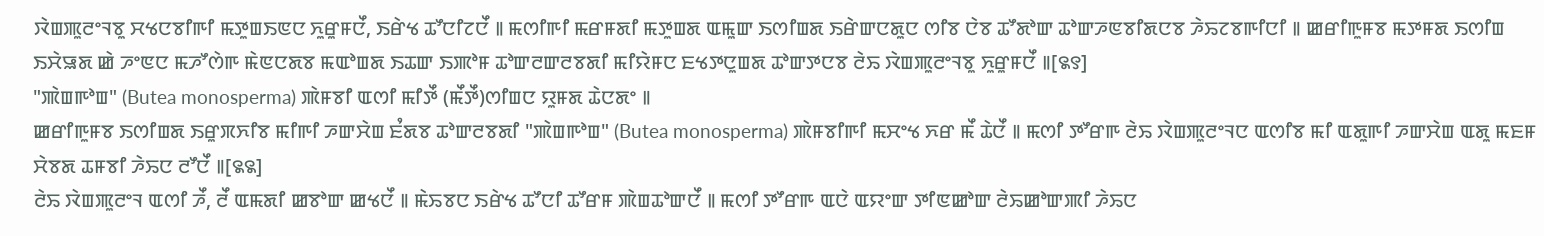ꯋꯥꯡꯄꯨꯂꯦꯜꯕꯨ ꯆꯠꯅꯕꯤꯒꯤ ꯃꯇꯨꯡꯏꯟꯅ ꯈꯨꯔꯨꯝꯅꯩ, ꯏꯔꯥꯠ ꯊꯧꯅꯤꯖꯅꯩ ꯫ ꯃꯁꯤꯒꯤ ꯃꯔꯝꯗꯤ ꯃꯇꯨꯡꯗ ꯑꯃꯨꯛ ꯏꯁꯤꯡꯗ ꯏꯔꯥꯛꯅꯗꯨꯅ ꯁꯤꯕ ꯅꯥꯕ ꯊꯧꯗꯣꯛ ꯊꯣꯛꯍꯟꯕꯤꯗꯅꯕ ꯍꯥꯢꯖꯕꯒꯤꯅꯤ ꯫ ꯀꯔꯤꯒꯨꯝꯕ ꯃꯇꯝꯗ ꯏꯁꯤꯡ ꯏꯆꯥꯎꯗ ꯀꯥ ꯍꯦꯟꯅ ꯃꯍꯧꯁꯥꯒ ꯃꯥꯟꯅꯗꯕ ꯃꯑꯣꯡꯗ ꯏꯊꯛ ꯏꯄꯣꯝ ꯊꯣꯛꯂꯛꯂꯕꯗꯤ ꯃꯤꯌꯥꯝꯅ ꯐꯠꯇꯅꯨꯡꯗ ꯊꯣꯛꯇꯅꯕ ꯂꯥꯢ ꯋꯥꯡꯄꯨꯂꯦꯜꯕꯨ ꯈꯨꯔꯨꯝꯅꯩ ꯫[꯲꯱]
"ꯄꯥꯡꯒꯣꯡ" (Butea monosperma) ꯄꯥꯝꯕꯤ ꯑꯁꯤ ꯃꯤꯇꯩ (ꯃꯩꯇꯩ)ꯁꯤꯡꯅ ꯌꯨꯝꯗ ꯊꯥꯅꯗꯦ ꯫
ꯀꯔꯤꯒꯨꯝꯕ ꯏꯁꯤꯡꯗ ꯏꯔꯨꯞꯈꯤꯕ ꯃꯤꯒꯤ ꯍꯛꯆꯥꯡ ꯐꯪꯗꯕ ꯊꯣꯛꯂꯕꯗꯤ "ꯄꯥꯡꯒꯣꯡ" (Butea monosperma) ꯄꯥꯝꯕꯤꯒꯤ ꯃꯆꯦꯠ ꯈꯔ ꯃꯩ ꯊꯥꯅꯩ ꯫ ꯃꯁꯤ ꯇꯧꯔꯒ ꯂꯥꯢ ꯋꯥꯡꯄꯨꯂꯦꯜꯅ ꯑꯁꯤꯕ ꯃꯤ ꯑꯗꯨꯒꯤ ꯍꯛꯆꯥꯡ ꯑꯗꯨ ꯃꯐꯝ ꯆꯥꯕꯗ ꯊꯝꯕꯤ ꯍꯥꯢꯅ ꯂꯧꯅꯩ ꯫[꯲꯲]
ꯂꯥꯢ ꯋꯥꯡꯄꯨꯂꯦꯜ ꯑꯁꯤ ꯍꯩ, ꯂꯩ ꯑꯃꯗꯤ ꯀꯕꯣꯛ ꯀꯠꯅꯩ ꯫ ꯃꯥꯢꯕꯅ ꯏꯔꯥꯠ ꯊꯧꯅꯤ ꯊꯧꯔꯝ ꯄꯥꯡꯊꯣꯛꯅꯩ ꯫ ꯃꯁꯤ ꯇꯧꯔꯒ ꯑꯅꯥ ꯑꯌꯦꯛ ꯇꯤꯟꯀꯣꯛ ꯂꯥꯢꯀꯣꯛꯄꯤ ꯍꯥꯢꯅ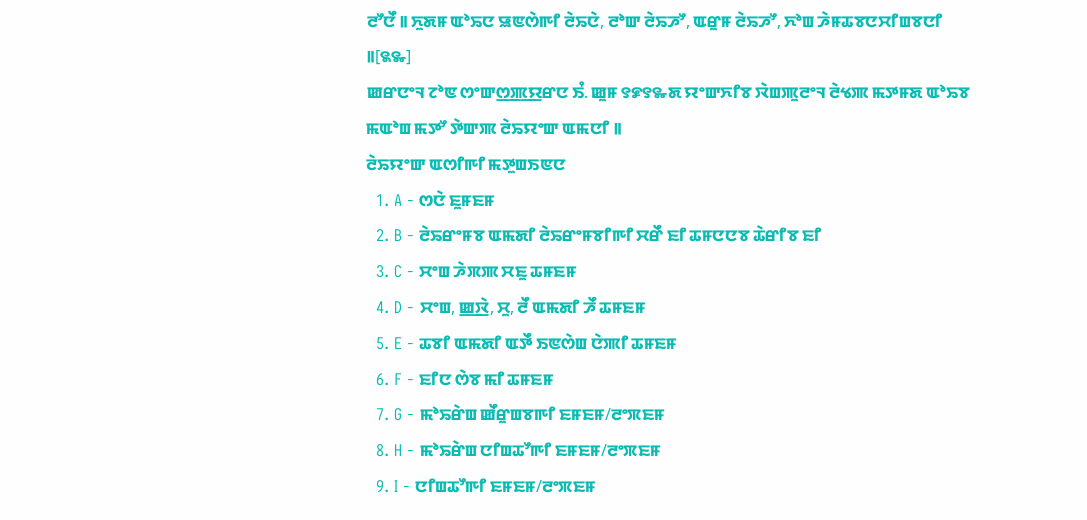ꯂꯧꯅꯩ ꯫ ꯈꯨꯗꯝ ꯑꯣꯢꯅ ꯎꯟꯁꯥꯒꯤ ꯂꯥꯢꯅꯥ, ꯂꯣꯛ ꯂꯥꯢꯍꯧ, ꯑꯔꯨꯝ ꯂꯥꯢꯍꯧ, ꯈꯣꯡ ꯍꯥꯝꯊꯕꯅꯆꯤꯡꯕꯅꯤ ꯫[꯲꯳]
ꯀꯔꯅꯦꯜ ꯖꯣꯟ ꯁꯦꯛꯁ꯭ꯄ꯭ꯌꯔꯅ ꯏꯪ. ꯀꯨꯝ ꯱꯹꯱꯳ꯗ ꯌꯦꯛꯈꯤꯕ ꯋꯥꯡꯄꯨꯂꯦꯜ ꯂꯥꯠꯄ ꯃꯇꯝꯗ ꯑꯣꯢꯕ ꯃꯑꯣꯡ ꯃꯇꯧ ꯇꯥꯛꯄ ꯂꯥꯢꯌꯦꯛ ꯑꯃꯅꯤ ꯫
ꯂꯥꯢꯌꯦꯛ ꯑꯁꯤꯒꯤ ꯃꯇꯨꯡꯏꯟꯅ
  1. A - ꯁꯅꯥ ꯐꯨꯝꯐꯝ
  2. B - ꯂꯥꯢꯔꯦꯝꯕ ꯑꯃꯗꯤ ꯂꯥꯢꯔꯦꯝꯕꯤꯒꯤ ꯆꯔꯩ ꯐꯤ ꯊꯝꯅꯅꯕ ꯊꯥꯔꯤꯕ ꯐꯤ
  3. C - ꯆꯦꯡ ꯍꯥꯞꯄ ꯆꯐꯨ ꯊꯝꯐꯝ
  4. D - ꯆꯦꯡ, ꯀ꯭ꯋꯥ, ꯆꯨ, ꯂꯩ ꯑꯃꯗꯤ ꯍꯩ ꯊꯝꯐꯝ
  5. E - ꯊꯕꯤ ꯑꯃꯗꯤ ꯑꯇꯩ ꯏꯟꯁꯥꯡ ꯅꯥꯄꯤ ꯊꯝꯐꯝ
  6. F - ꯐꯤꯅ ꯁꯥꯕ ꯃꯤ ꯊꯝꯐꯝ
  7. G - ꯃꯣꯢꯔꯥꯡ ꯀꯩꯔꯨꯡꯕꯒꯤ ꯐꯝꯐꯝ/ꯂꯦꯞꯐꯝ
  8. H - ꯃꯣꯢꯔꯥꯡ ꯅꯤꯡꯊꯧꯒꯤ ꯐꯝꯐꯝ/ꯂꯦꯞꯐꯝ
  9. I - ꯅꯤꯡꯊꯧꯒꯤ ꯐꯝꯐꯝ/ꯂꯦꯞꯐꯝ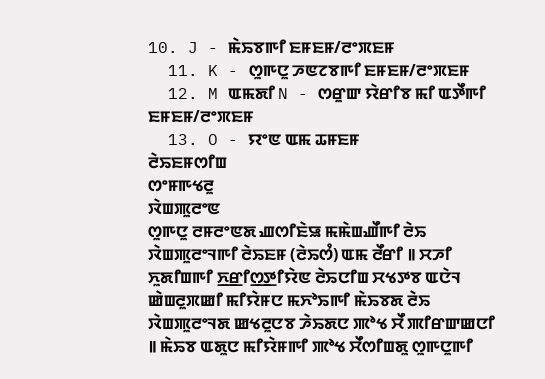10. J - ꯃꯥꯢꯕꯒꯤ ꯐꯝꯐꯝ/ꯂꯦꯞꯐꯝ
  11. K - ꯁꯨꯒꯅꯨ ꯍꯟꯖꯕꯒꯤ ꯐꯝꯐꯝ/ꯂꯦꯞꯐꯝ
  12. M ꯑꯃꯗꯤ N - ꯁꯔꯨꯛ ꯌꯥꯔꯤꯕ ꯃꯤ ꯑꯇꯩꯒꯤ ꯐꯝꯐꯝ/ꯂꯦꯞꯐꯝ
  13. O - ꯌꯦꯟ ꯑꯃ ꯊꯝꯐꯝ
ꯂꯥꯢꯐꯝꯁꯤꯡ
ꯁꯦꯝꯒꯠꯂꯨ
ꯋꯥꯡꯄꯨꯂꯦꯟ
ꯁꯨꯒꯅꯨ ꯂꯝꯂꯦꯟꯗ ꯉꯁꯤꯐꯥꯎ ꯃꯃꯥꯡꯉꯩꯒꯤ ꯂꯥꯢ ꯋꯥꯡꯄꯨꯂꯦꯜꯒꯤ ꯂꯥꯢꯐꯝ (ꯂꯥꯢꯁꯪ) ꯑꯃ ꯂꯩꯔꯤ ꯫ ꯆꯍꯤ ꯈꯨꯗꯤꯡꯒꯤ ꯈ꯭ꯔꯤꯁ꯭ꯇꯤꯌꯥꯟ ꯂꯥꯢꯅꯤꯡ ꯆꯠꯇꯕ ꯑꯅꯥꯜ ꯀꯥꯡꯂꯨꯞꯀꯤ ꯃꯤꯌꯥꯝꯅ ꯃꯈꯣꯢꯒꯤ ꯃꯥꯢꯕꯗ ꯂꯥꯢ ꯋꯥꯡꯄꯨꯂꯦꯜꯗ ꯀꯠꯂꯨꯅꯕ ꯍꯥꯢꯗꯅ ꯄꯣꯠ ꯆꯩ ꯄꯤꯔꯛꯀꯅꯤ ꯫ ꯃꯥꯢꯕ ꯑꯗꯨꯅ ꯃꯤꯌꯥꯝꯒꯤ ꯄꯣꯠ ꯆꯩꯁꯤꯡꯗꯨ ꯁꯨꯒꯅꯨꯒꯤ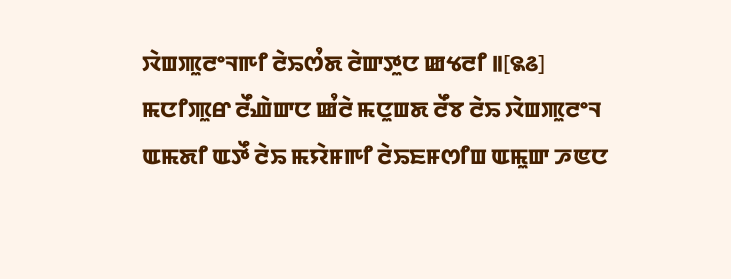ꯋꯥꯡꯄꯨꯂꯦꯜꯒꯤ ꯂꯥꯢꯁꯪꯗ ꯂꯥꯛꯇꯨꯅ ꯀꯠꯂꯤ ꯫[꯲꯴]
ꯃꯅꯤꯄꯨꯔ ꯂꯩꯉꯥꯛꯅ ꯀꯪꯂꯥ ꯃꯅꯨꯡꯗ ꯂꯩꯕ ꯂꯥꯢ ꯋꯥꯡꯄꯨꯂꯦꯜ ꯑꯃꯗꯤ ꯑꯇꯩ ꯂꯥꯢ ꯃꯌꯥꯝꯒꯤ ꯂꯥꯢꯐꯝꯁꯤꯡ ꯑꯃꯨꯛ ꯍꯟꯅ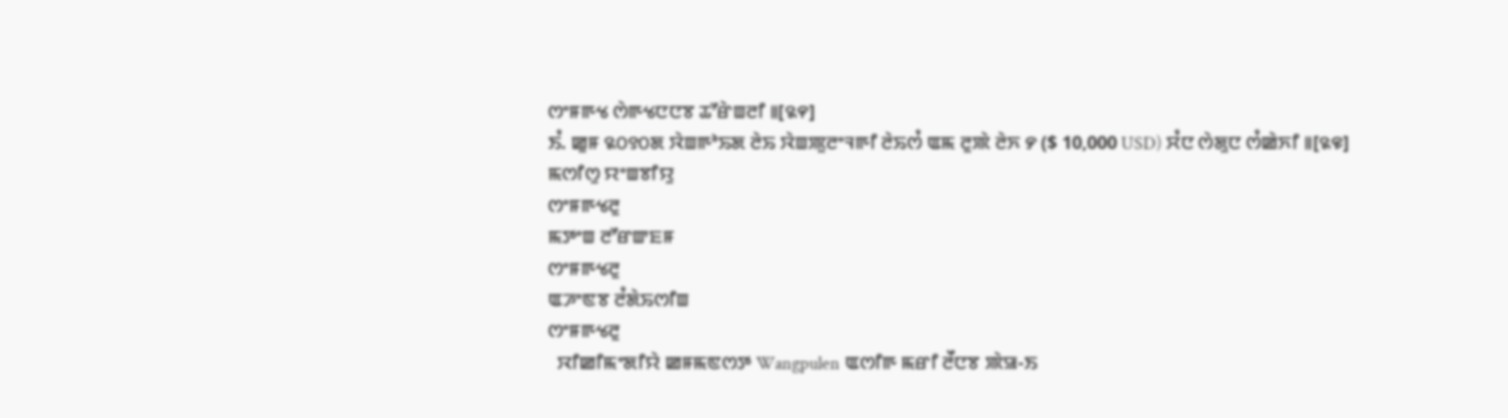ꯁꯦꯝꯒꯠ ꯁꯥꯒꯠꯅꯅꯕ ꯊꯧꯔꯥꯡꯂꯤ ꯫[꯲꯵]
ꯏꯪ. ꯀꯨꯝ ꯲꯰꯱꯰ꯗ ꯋꯥꯡꯒꯣꯢꯗ ꯂꯥꯢ ꯋꯥꯡꯄꯨꯂꯦꯜꯒꯤ ꯂꯥꯢꯁꯪ ꯑꯃ ꯂꯨꯄꯥ ꯂꯥꯈ ꯸ ($ 10,000 USD) ꯆꯪꯅ ꯁꯥꯗꯨꯅ ꯁꯪꯀꯥꯈꯤ ꯫[꯲꯶]
ꯃꯁꯤꯁꯨ ꯌꯦꯡꯕꯤꯌꯨ
ꯁꯦꯝꯒꯠꯂꯨ
ꯃꯇꯦꯡ ꯂꯧꯔꯛꯐꯝ
ꯁꯦꯝꯒꯠꯂꯨ
ꯑꯍꯦꯟꯕ ꯂꯪꯗꯥꯢꯁꯤꯡ
ꯁꯦꯝꯒꯠꯂꯨ
  ꯋꯤꯀꯤꯃꯦꯗꯤꯌꯥ ꯀꯝꯃꯟꯁꯇ Wangpulen ꯑꯁꯤꯒ ꯃꯔꯤ ꯂꯩꯅꯕ ꯄꯥꯎ-ꯏ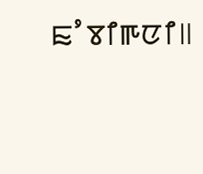ꯐꯪꯕꯤꯒꯅꯤ꯫